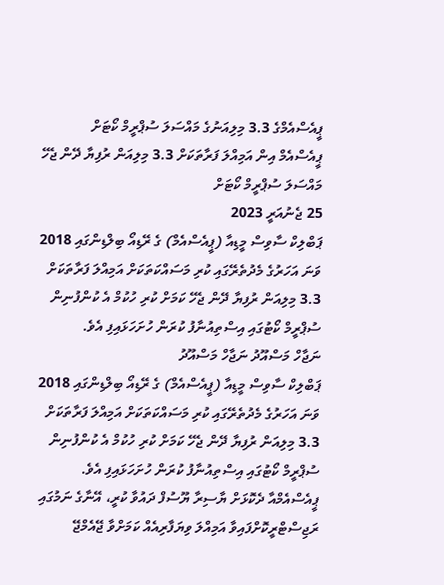ޕީއެސްއެމްގެ 3.3 މިލިއަނުގެ މައްސަލަ ސުޕްރީމް ކޯޓަށް
ޕީއެސްއެމް އިން އަމިއްލަ ފަރާތަކަށް 3.3 މިލިއަން ރުފިޔާ ދޭން ޖެހޭ މައްސަލަ ސުޕްރީމް ކޯޓަށް
25 ޖެނުއަރީ 2023
ޕަބްލިކް ސާވިސް މީޑިއާ (ޕީއެސްއެމް) ގެ ރޭޑިއޯ ބިލްޑިންގައި 2018 ވަނަ އަހަރުގެ މެދުތެރޭގައި ކުރި މަސައްކަތަކަށް އަމިއްލަ ފަރާތަކަށް 3.3 މިލިއަން ރުފިޔާ ދޭން ޖެހޭ ކަމަށް ކުރި ހުކުމް އެ ކުންފުނިން ސުޕްރީމް ކޯޓުގައި އިސްތިއުނާފު ކުރަން ހުށަހަޅައިފި އެވެ.
ނަޖާހް މަސްއޫދު ނަޖާހް މަސްއޫދު
ޕަބްލިކް ސާވިސް މީޑިއާ (ޕީއެސްއެމް) ގެ ރޭޑިއޯ ބިލްޑިންގައި 2018 ވަނަ އަހަރުގެ މެދުތެރޭގައި ކުރި މަސައްކަތަކަށް އަމިއްލަ ފަރާތަކަށް 3.3 މިލިއަން ރުފިޔާ ދޭން ޖެހޭ ކަމަށް ކުރި ހުކުމް އެ ކުންފުނިން ސުޕްރީމް ކޯޓުގައި އިސްތިއުނާފު ކުރަން ހުށަހަޅައިފި އެވެ.
ޕީއެސްއެމްއާ ދެކޮޅަށް ޔާސިރާ ޔޫސުފް ދައުވާ ކުރީ، އޭނާގެ ނަމުގައި ރަޖިސްޓްރީކޮށްފައިވާ އަމިއްލަ ވިޔަފާރިއެއް ކަމަށްވާ ޖޭއެމްޖޭ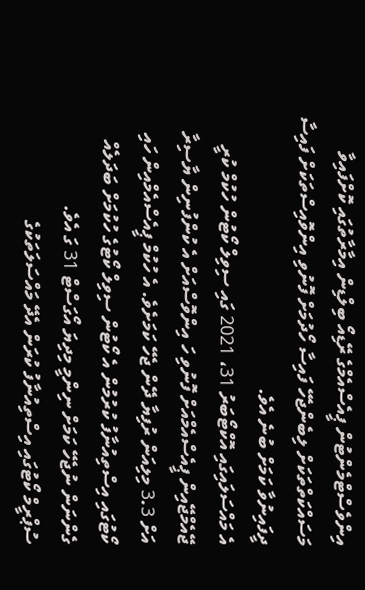އިންވެސްޓްމެންޓުން ޕީއެސްއެމްގެ ރޭޑިއޯ ބިލްޑިން އިމާރާތުގައި ކޮށްފައިވާ މަސައްކަތްތަކަށް ލިބެންޖެހޭ ފައިސާ ހޯދުމަށް ފޮނުވި އިންވޮއިސްތަކަށް ފައިސާ ދީފައިނުވާ ކަމަށް ބުނެ އެވެ.
އެ މައްސަލައިގައި އޮކްޓޯބަރު 31، 2021 ގައި ސިވިލް ކޯޓުން ހުކުމް ކުރީ ޖޭއެމްޖޭއިން ޕީއެސްއެމްއަށް ފޮނުވި ހަ އިންވޮސްއަށް އެ ކުންފުނިން ޔާސިރާ އަށް 3.3 މިލިއަން ރުފިޔާ ދޭން ޖެހޭ ކަމަށެވެ. އެ ހުކުމް ޕީއެސްއެމްއިން ހައި ކޯޓުގައި އިސްތިއުނާފު ކުރުމުން އެ ކޯޓުން ސިވިލް ކޯޓުގެ ހުކުމަށް ބަދަލެއް ގެންނަން ނުޖެހޭ ކަމަށް ނިންމީ މިދިޔަ އޯގަސްޓް 31 ގަ އެވެ.
ސުޕްރީމް ކޯޓުގައި އިސްތިއުނާފު ކުރަން އެދޭ މައްސަލަތަކުގެ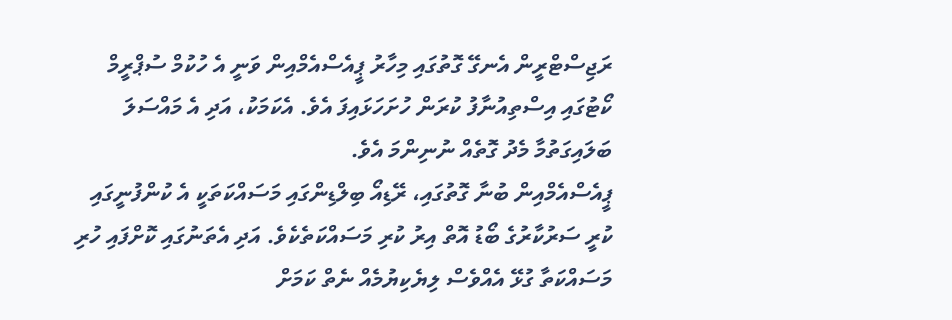ރަޖިސްޓްރީން އެނގޭ ގޮތުގައި މިހާރު ޕީއެސްއެމްއިން ވަނީ އެ ހުކުމް ސުޕްރީމް ކޯޓުގައި އިސްތިއުނާފު ކުރަން ހުށަހަޅައިފަ އެވެ. އެކަމަކު، އަދި އެ މައްސަލަ ބަލައިގަތުމާ މެދު ގޮތެއް ނުނިންމަ އެވެ.
ޕީއެސްއެމްއިން ބުނާ ގޮތުގައި، ރޭޑިއޯ ބިލްޑިންގައި މަސައްކަތަކީ އެ ކުންފުނީގައި ކުރީ ސަރުކާރުގެ ބޯޑު އޮތް އިރު ކުރި މަސައްކަތެކެވެ. އަދި އެތަނުގައި ކޮށްފައި ހުރި މަސައްކަތާ ގުޅޭ އެއްވެސް ލިޔެކިޔުމެއް ނެތް ކަމަށް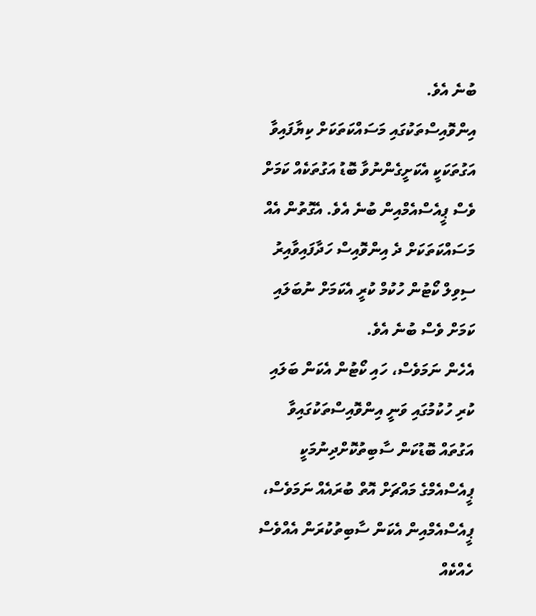ބުނެ އެވެ.
އިންވޮއިސްތަކުގައި މަސައްކަތަކަށް ކިޔާފައިވާ އަގުތަކަކީ އެކަށީގެންނުވާ ބޮޑު އަގުތަކެއް ކަމަށް ވެސް ޕީއެސްއެމްއިން ބުނެ އެވެ. އެގޮތުން އެއް މަސައްކަތަކަށް ދެ އިންވޮއިސް ހަދާފައިވާއިރު ސިވިލް ކޯޓުން ހުކުމް ކުރީ އެކަމަށް ނުބަލައި ކަމަށް ވެސް ބުނެ އެވެ.
އެހެން ނަމަވެސް، ހައި ކޯޓުން އެކަން ބަލައި ކުރި ހުކުމުގައި ވަނީ އިންވޮއިސްތަކުގައިވާ އަގުތައް ބޮޑުކަން ސާބިތުކޮށްދިނުމަކީ ޕީއެސްއެމްގެ މައްޗަށް އޮތް ބުރައެއް ނަމަވެސް، ޕީއެސްއެމްއިން އެކަން ސާބިތުކުރަން އެއްވެސް ހެއްކެއް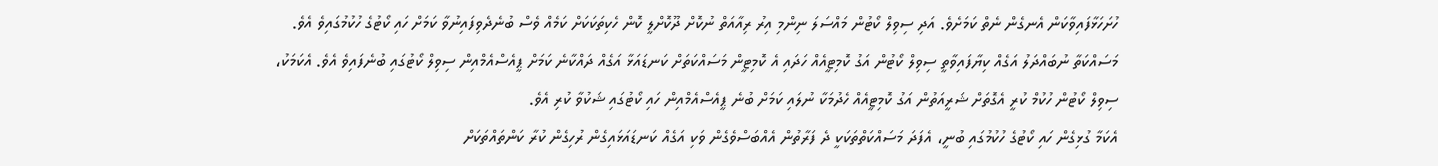ހުށަހަޅާފައިވާކަން އެނގެން ނެތް ކަމަށެވެ. އަދި ސިވިލް ކޯޓުން މައްސަލަ ނިންމި އިރު ރިއާއަތް ނުކޮށް ދޫކޮށްލީ ކޮން ހެކިތަކަކަށް ކަމެއް ވެސް ބުނެދެވިފައިނުވާ ކަމަށް ހައި ކޯޓުގެ ހުކުމުގައިވެ އެވެ.
މަސައްކަތާ ނުބައްދަލު އަގެއް ކިޔާފައިވާތީ ސިވިލް ކޯޓުން އަގު ކޮމިޓީއެއް ހަދައި އެ ކޮމިޓީން މަސައްކަތަށް ކަނޑައަޅާ އަގެއް ދައްކާނެ ކަމަށް ޕީއެސްއެމްއިން ސިވިލް ކޯޓުގައި ބުނެފައިވެ އެވެ. އެކަމަކު، ސިވިލް ކޯޓުން ހުކުމް ކުރީ އެގޮތަށް ޝަރީއަތުން އަގު ކޮމިޓީއެއް ހެދުމަކާ ނުލައި ކަމަށް ބުނެ ޕީއެސްއެމްއިން ހައި ކޯޓުގައި ޝަކުވާ ކުރި އެވެ.
އެކަމާ ގުޅިގެން ހައި ކޯޓުގެ ހުކުމުގައި ބުނީ، އެފަދަ މަސައްކަތްތަކަކީ ދެ ފަރާތުން އެއްބަސްވެގެން ވަކި އަގެއް ކަނޑައަޅައިގެން ރުހިގެން ކުރާ ކަންތައްތަކަށް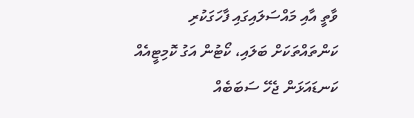ވާތީ އާއި މައްސަލައިގައި ފާހަގަކުރި ކަންތައްތަކަށް ބަލައި، ކޯޓުން އަގު ކޮމިޓީއެއް ކަނޑައަޅަން ޖެހޭ ސަބަބެއް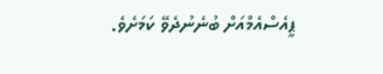ޕީއެސްއެމްއަށް ބުނެނުދެވޭ ކަމަށެވެ.